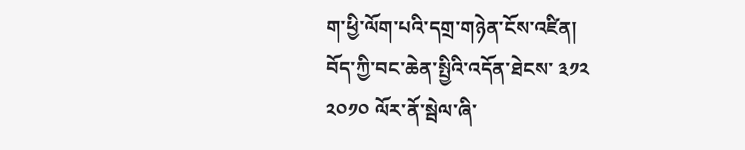ག་ཕྱི་ལོག་པའི་དགྲ་གཉེན་ངོས་འཛིན།
བོད་ཀྱི་བང་ཆེན་སྤྱིའི་འདོན་ཐེངས་ ༣༡༢
༢༠༡༠ ལོར་ནོ་སྦེལ་ཞི་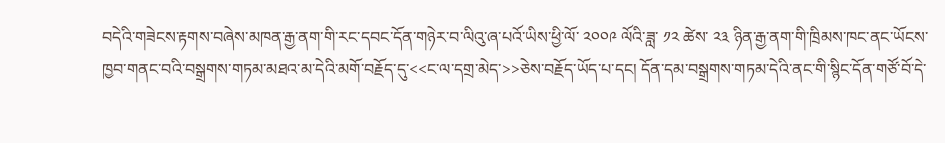བདེའི་གཟེངས་རྟགས་བཞེས་མཁན་རྒྱ་ནག་གི་རང་དབང་དོན་གཉེར་བ་ལིའུ་ཞ་པའོ་ཡིས་ཕྱི་ལོ་ ༢༠༠༩ ལོའི་ཟླ་ ༡༢ ཚེས་ ༢༣ ཉིན་རྒྱ་ནག་གི་ཁྲིམས་ཁང་ནང་ཡོངས་ཁྱབ་གནང་བའི་བསྒྲགས་གཏམ་མཐའ་མ་དེའི་མགོ་བརྗོད་དུ་<<ང་ལ་དགྲ་མེད་>>ཅེས་བརྗོད་ཡོད་པ་དང། དོན་དམ་བསྒྲགས་གཏམ་དེའི་ནང་གི་སྙིང་དོན་གཙོ་བོ་དེ་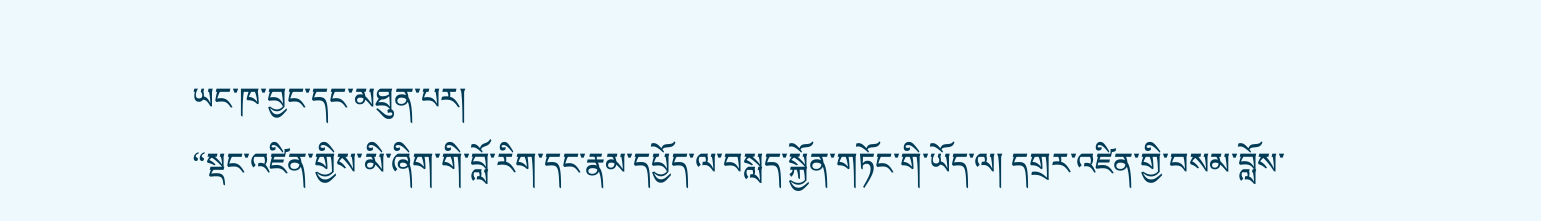ཡང་ཁ་བྱང་དང་མཐུན་པར།
“སྡང་འཛིན་གྱིས་མི་ཞིག་གི་བློ་རིག་དང་རྣམ་དཔྱོད་ལ་བསླད་སྐྱོན་གཏོང་གི་ཡོད་ལ། དགྲར་འཛིན་གྱི་བསམ་བློས་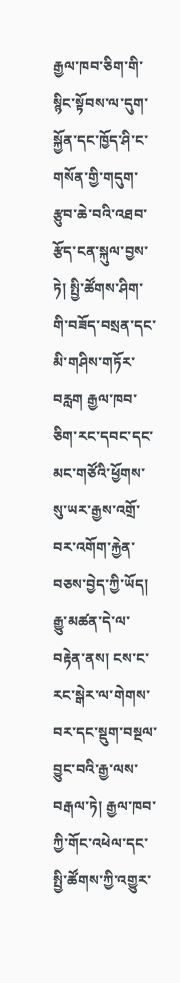རྒྱལ་ཁབ་ཅིག་གི་སྙིང་སྟོབས་ལ་དུག་སྐྱོན་དང་ཁྱོད་ཤི་ང་གསོན་གྱི་གདུག་རྩུབ་ཆེ་བའི་འཐབ་རྩོད་ངན་སྐུལ་བྱས་ཏེ། སྤྱི་ཚོགས་ཤིག་གི་བཟོད་བསྲན་དང་མི་གཤིས་གཏོར་བརླག རྒྱལ་ཁབ་ཅིག་རང་དབང་དང་མང་གཙོའི་ཕྱོགས་སུ་ཡར་རྒྱས་འགྲོ་བར་འགོག་རྐྱེན་བཅས་བྱེད་ཀྱི་ཡོད། རྒྱུ་མཚན་དེ་ལ་བརྟེན་ནས། ངས་ང་རང་སྒེར་ལ་གེགས་བར་དང་སྡུག་བསྔལ་བྱུང་བའི་རྒྱ་ལས་བརྒལ་ཏེ། རྒྱལ་ཁབ་ཀྱི་གོང་འཕེལ་དང་སྤྱི་ཚོགས་ཀྱི་འགྱུར་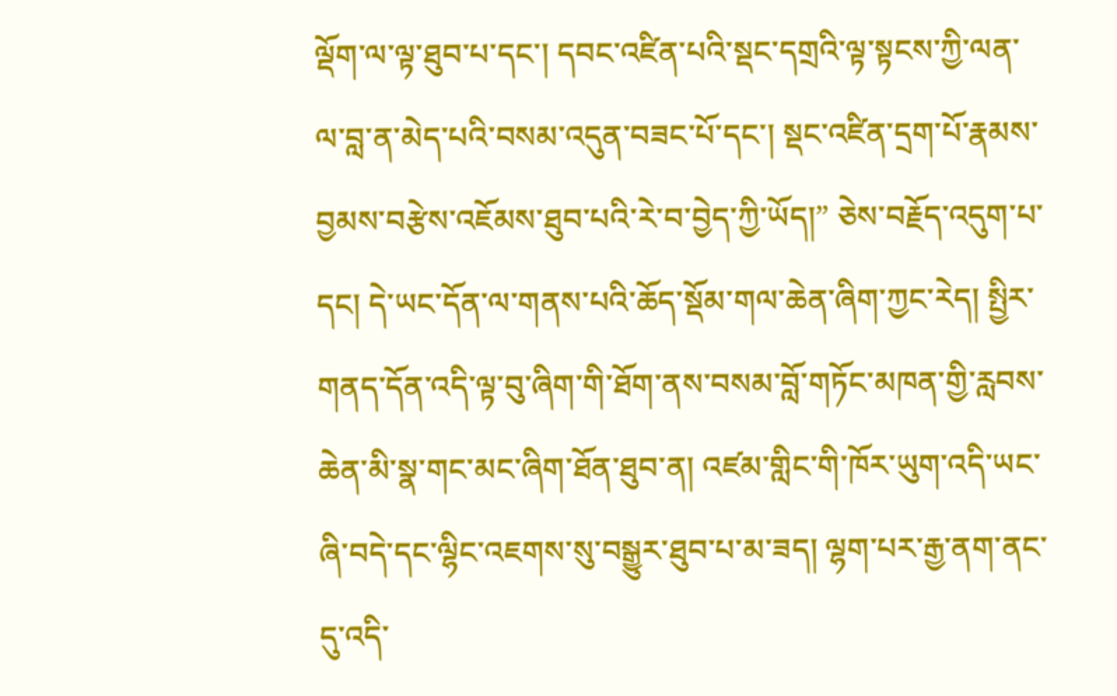ལྡོག་ལ་ལྟ་ཐུབ་པ་དང་། དབང་འཛིན་པའི་སྡང་དགྲའི་ལྟ་སྟངས་ཀྱི་ལན་ལ་བླ་ན་མེད་པའི་བསམ་འདུན་བཟང་པོ་དང་། སྡང་འཛིན་དྲག་པོ་རྣམས་བྱམས་བརྩེས་འཇོམས་ཐུབ་པའི་རེ་བ་བྱེད་ཀྱི་ཡོད།” ཅེས་བརྗོད་འདུག་པ་དང། དེ་ཡང་དོན་ལ་གནས་པའི་ཆོད་སྡོམ་གལ་ཆེན་ཞིག་ཀྱང་རེད། སྤྱིར་གནད་དོན་འདི་ལྟ་བུ་ཞིག་གི་ཐོག་ནས་བསམ་བློ་གཏོང་མཁན་གྱི་རླབས་ཆེན་མི་སྣ་གང་མང་ཞིག་ཐོན་ཐུབ་ན། འཛམ་གླིང་གི་ཁོར་ཡུག་འདི་ཡང་ཞི་བདེ་དང་ལྷིང་འཇགས་སུ་བསྒྱུར་ཐུབ་པ་མ་ཟད། ལྷག་པར་རྒྱ་ནག་ནང་དུ་འདི་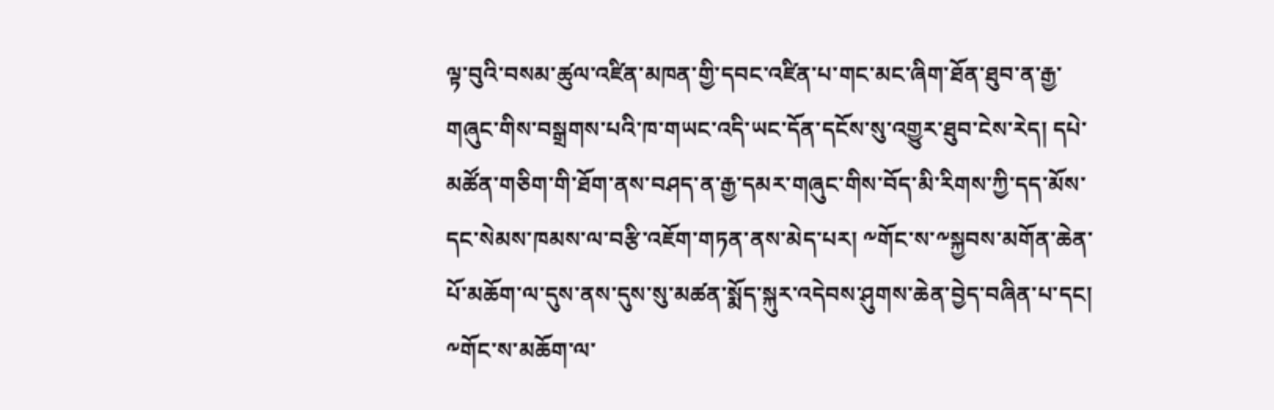ལྟ་བུའི་བསམ་ཚུལ་འཛིན་མཁན་གྱི་དབང་འཛིན་པ་གང་མང་ཞིག་ཐོན་ཐུབ་ན་རྒྱ་གཞུང་གིས་བསྒྲགས་པའི་ཁ་གཡང་འདི་ཡང་དོན་དངོས་སུ་འགྱུར་ཐུབ་ངེས་རེད། དཔེ་མཚོན་གཅིག་གི་ཐོག་ནས་བཤད་ན་རྒྱ་དམར་གཞུང་གིས་བོད་མི་རིགས་ཀྱི་དད་མོས་དང་སེམས་ཁམས་ལ་བརྩི་འཇོག་གཏན་ནས་མེད་པར། ༸གོང་ས་༸སྐྱབས་མགོན་ཆེན་པོ་མཆོག་ལ་དུས་ནས་དུས་སུ་མཚན་སྨོད་སྐུར་འདེབས་ཤུགས་ཆེན་བྱེད་བཞིན་པ་དང། ༸གོང་ས་མཆོག་ལ་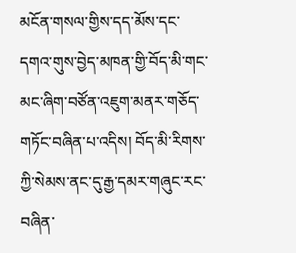མངོན་གསལ་གྱིས་དད་མོས་དང་དགའ་གུས་བྱེད་མཁན་གྱི་བོད་མི་གང་མང་ཞིག་བཙོན་འཇུག་མནར་གཅོད་གཏོང་བཞིན་པ་འདིས། བོད་མི་རིགས་ཀྱི་སེམས་ནང་དུ་རྒྱ་དམར་གཞུང་རང་བཞིན་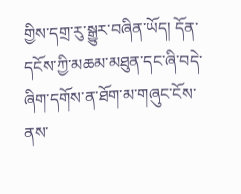གྱིས་དགྲ་རུ་སྒྱུར་བཞིན་ཡོད། དོན་དངོས་ཀྱི་མཆམ་མཐུན་དང་ཞི་བདེ་ཞིག་དགོས་ན་ཐོག་མ་གཞུང་ངོས་ནས་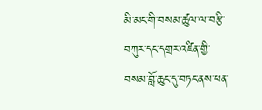མི་མང་གི་བསམ་ཚུལ་ལ་བརྩི་བཀུར་དང་དགྲར་འཛིན་གྱི་བསམ་བློ་ཆུང་དུ་བཏང་ནས་ཕན་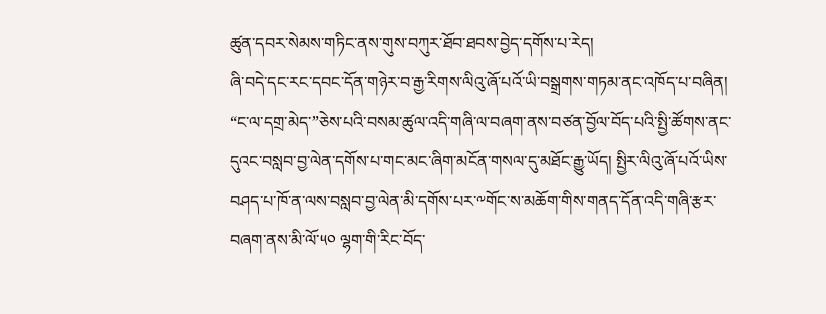ཚུན་དབར་སེམས་གཏིང་ནས་གུས་བཀུར་ཐོབ་ཐབས་བྱེད་དགོས་པ་རེད།
ཞི་བདེ་དང་རང་དབང་དོན་གཉེར་བ་རྒྱ་རིགས་ལིའུ་ཞོ་པའོ་ཡི་བསྒྲགས་གཏམ་ནང་འཁོད་པ་བཞིན། “ང་ལ་དགྲ་མེད་”ཅེས་པའི་བསམ་ཚུལ་འདི་གཞི་ལ་བཞག་ནས་བཙན་བྱོལ་བོད་པའི་སྤྱི་ཚོགས་ནང་དུའང་བསླབ་བྱ་ལེན་དགོས་པ་གང་མང་ཞིག་མངོན་གསལ་དུ་མཐོང་རྒྱུ་ཡོད། སྤྱིར་ལིའུ་ཞོ་པའོ་ཡིས་བཤད་པ་ཁོ་ན་ལས་བསླབ་བྱ་ལེན་མི་དགོས་པར་༸གོང་ས་མཆོག་གིས་གནད་དོན་འདི་གཞི་རྩར་བཞག་ནས་མི་ལོ་༥༠ ལྷག་གི་རིང་བོད་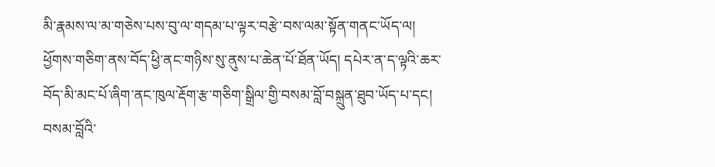མི་རྣམས་ལ་མ་གཅེས་པས་བུ་ལ་གདམ་པ་ལྟར་བརྩེ་བས་ལམ་སྟོན་གནང་ཡོད་ལ། ཕྱོགས་གཅིག་ནས་བོད་ཕྱི་ནང་གཉིས་སུ་ནུས་པ་ཆེན་པོ་ཐོན་ཡོད། དཔེར་ན་ད་ལྟའི་ཆར་བོད་མི་མང་པོ་ཞིག་ནང་ཁུལ་རྡོག་རྩ་གཅིག་སྒྲིལ་གྱི་བསམ་བློ་བསྐྲུན་ཐུབ་ཡོད་པ་དང། བསམ་བློའི་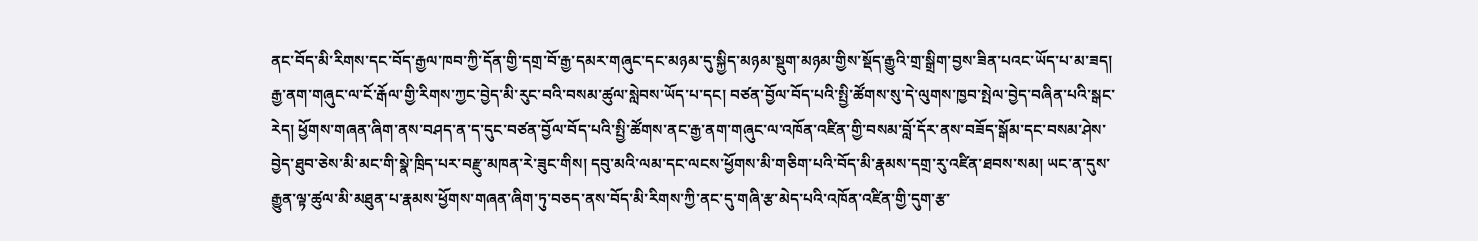ནང་བོད་མི་རིགས་དང་བོད་རྒྱལ་ཁབ་ཀྱི་དོན་གྱི་དགྲ་བོ་རྒྱ་དམར་གཞུང་དང་མཉམ་དུ་སྐྱིད་མཉམ་སྡུག་མཉམ་གྱིས་སྡོད་རྒྱུའི་གྲ་སྒྲིག་བྱས་ཟིན་པའང་ཡོད་པ་མ་ཟད། རྒྱ་ནག་གཞུང་ལ་ངོ་རྒོལ་གྱི་རིགས་ཀྱང་བྱེད་མི་རུང་བའི་བསམ་ཚུལ་སླེབས་ཡོད་པ་དང། བཙན་བྱོལ་བོད་པའི་སྤྱི་ཚོགས་སུ་དེ་ལུགས་ཁྱབ་སྤེལ་བྱེད་བཞིན་པའི་སྒང་རེད། ཕྱོགས་གཞན་ཞིག་ནས་བཤད་ན་ད་དུང་བཙན་བྱོལ་བོད་པའི་སྤྱི་ཚོགས་ནང་རྒྱ་ནག་གཞུང་ལ་འཁོན་འཛིན་གྱི་བསམ་བློ་དོར་ནས་བཟོད་སྒོམ་དང་བསམ་ཤེས་བྱེད་ཐུབ་ཅེས་མི་མང་གི་སྣེ་ཁྲིད་པར་བརྫུ་མཁན་རེ་ཟུང་གིས། དབུ་མའི་ལམ་དང་ལངས་ཕྱོགས་མི་གཅིག་པའི་བོད་མི་རྣམས་དགྲ་རུ་འཛིན་ཐབས་སམ། ཡང་ན་དུས་རྒྱུན་ལྟ་ཚུལ་མི་མཐུན་པ་རྣམས་ཕྱོགས་གཞན་ཞིག་ཏུ་བཅད་ནས་བོད་མི་རིགས་ཀྱི་ནང་དུ་གཞི་རྩ་མེད་པའི་འཁོན་འཛིན་གྱི་དུག་རྩ་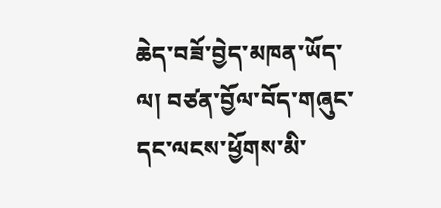ཆེད་བཟོ་བྱེད་མཁན་ཡོད་ལ། བཙན་བྱོལ་བོད་གཞུང་དང་ལངས་ཕྱོགས་མི་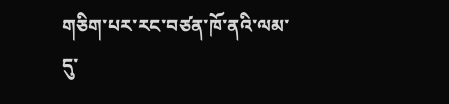གཅིག་པར་རང་བཙན་ཁོ་ནའི་ལམ་དུ་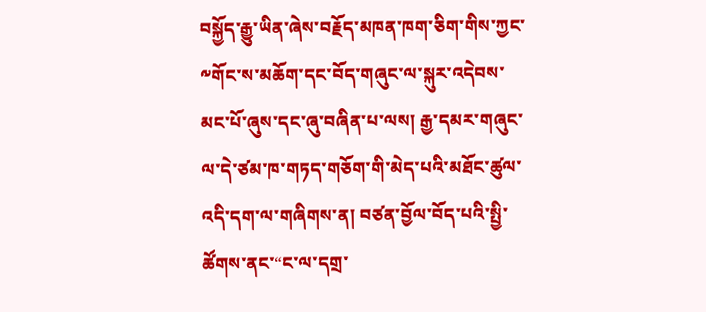བསྐྱོད་རྒྱུ་ཡིན་ཞེས་བརྗོད་མཁན་ཁག་ཅིག་གིས་ཀྱང་༸གོང་ས་མཆོག་དང་བོད་གཞུང་ལ་སྐུར་འདེབས་མང་པོ་ཞུས་དང་ཞུ་བཞིན་པ་ལས། རྒྱ་དམར་གཞུང་ལ་དེ་ཙམ་ཁ་གཏད་གཅོག་གི་མེད་པའི་མཐོང་ཚུལ་འདི་དག་ལ་གཞིགས་ན། བཙན་བྱོལ་བོད་པའི་སྤྱི་ཚོགས་ནང་“ང་ལ་དགྲ་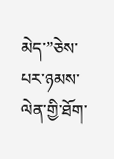མེད་”ཅེས་པར་ཉམས་ལེན་གྱི་ཐོག་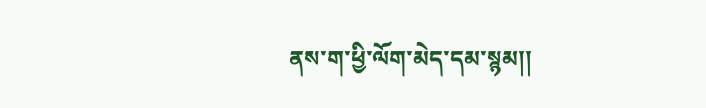ནས་ག་ཕྱི་ལོག་མེད་དམ་སྙམ།།